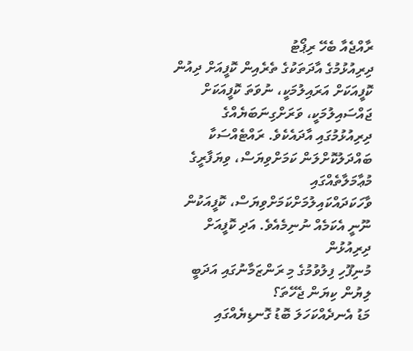ރާއްޖެއާ ބެހޭ ރިޕޯޓު
ދިރިއުޅުމުގެ އާދަތަކުގެ ތެރެއިން ކޮފީއަށް ދިއުން
ކޮފީއަކަށް އަރައިލުމަކީ، ނުވަތަ ކޮފީއަކަށް ޖައްސައިލުމަކީ، ވަރަށްގިނަބަޔެއްގެ ދިރިއުޅުމުގައި އާދައެކެވެ. ރައްޓެއްސަކާ ބައްދަލުކޮށްލަން ކަމަށްވިޔަސް، ވިޔަފާރީގެ މުޢާމަލާތެއްގައި ވާހަކަދައްކައިލުމަށްކަމަށްވިޔަސް، ކޮފީއަކުން ނޫނީ އެކަމެއް ނުނިމެއެވެ. އަދި ކޮފީއަށް
ދިރިއުޅުން
މުނިފޫހި ފިލުވުމުގެ މި ރަންޒަމާނުގައި އަދަބީ ލިޔުން ކިޔަން ޖެހޭތަ؟
މަޑު އެނދެއްކަހަލަ ބޮޑު ގޮނޑިޔެއްގައި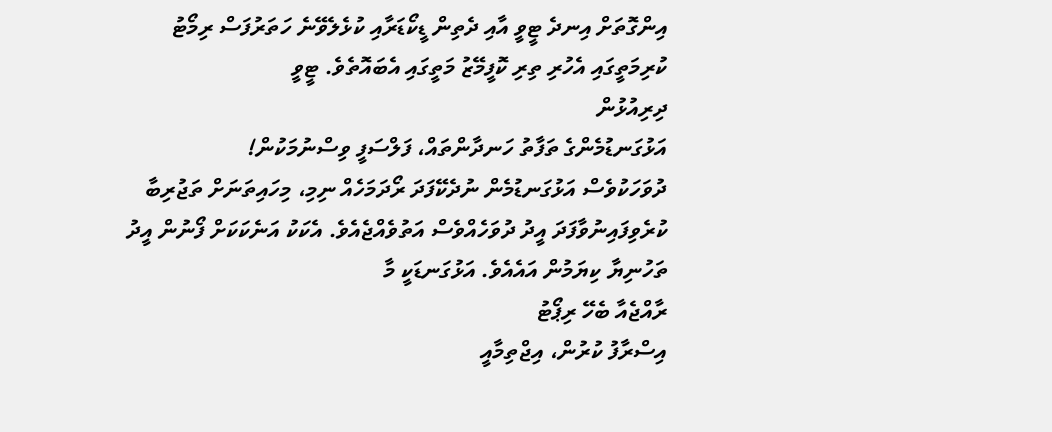އިންގޮތަށް އިނދެ ޓީވީ އާއި ދެތިން ޑީކޯޑަރާއި ކުޅެލެވޭނެ ހަތަރުފަސް ރިމޯޓު ކުރިމަތީގައި އެހުރި ތިރި ކޮފީމޭޒު މަތީގައި އެބައޮތެވެ. ޓީވީ
ދިރިއުޅުން
އަޅުގަނޑުމެންގެ ތަފާތު ހަނދާންތައް، ފަލްސަފީ ވިސްނުމަކުން!
ދުވަހަކުވެސް އަޅުގަނޑުމެން ނުދެކޭފަދަ ރޯދަމަހެއް ނިމި، މިހައިތަނަށް ތަޖުރިބާ ކުރެވިފައިނުވާފަދަ އީދު ދުވަހެއްވެސް އަތުވެއްޖެއެވެ. އެކަކު އަނެކަކަށް ފޯނުން އީދު ތަހުނިޔާ ކިޔަމުން އައެއެވެ. އަޅުގަނޑަކީ މާ
ރާއްޖެއާ ބެހޭ ރިޕޯޓު
އިސްރާފު ކުރުން، އިޖްތިމާއީ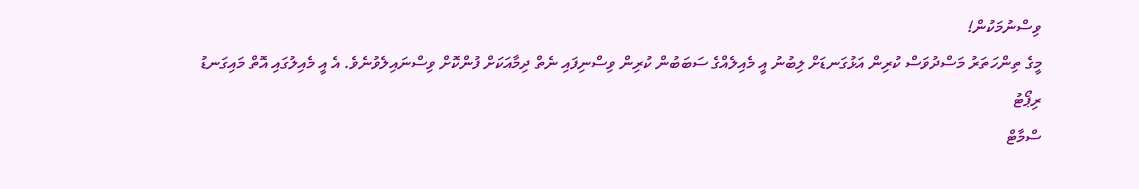ވިސްނުމަކުން!
މީގެ ތިންހަތަރު މަސްދުވަސް ކުރިން އަޅުގަނޑަށް ލިބުނު އީ މެއިލެއްގެ ސަބަބުން ކުރިން ވިސްނިފައި ނެތް ދިމާއަކަށް ފުންކޮށް ވިސްނައިލެވުނެވެ. އެ އީ މެއިލުގައި އޮތް މައިގަނޑު
ރިޕޯޓު
ސްމާޓް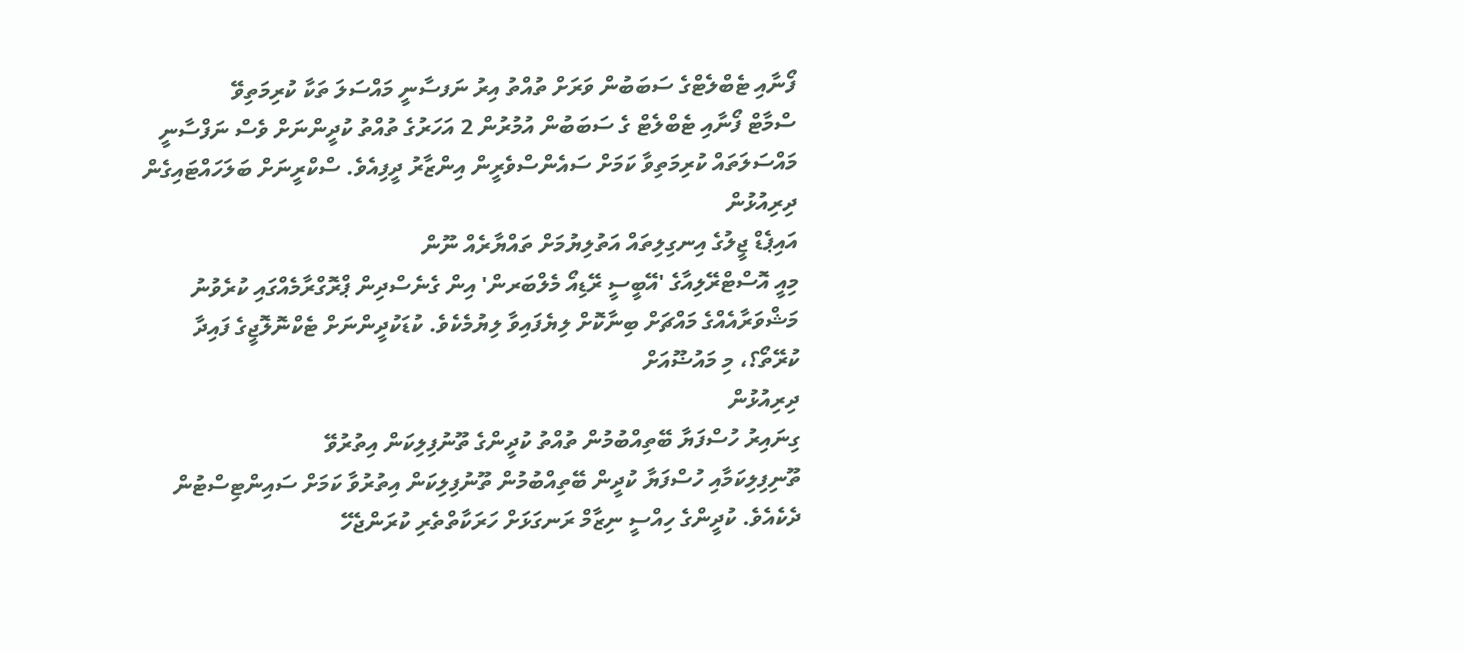ފޯނާއި ޓެބްލެޓްގެ ސަބަބުން ވަރަށް ތުއްތު އިރު ނަފސާނީ މައްސަލަ ތަކާ ކުރިމަތިވޭ
ސްމާޓް ފޯނާއި ޓެބްލެޓް ގެ ސަބަބުން އުމުރުން 2 އަހަރުގެ ތުއްތު ކުދީންނަށް ވެސް ނަފްސާނީ މައްސަލަތައް ކުރިމަތިވާ ކަމަށް ސައެންސްވެރީން އިންޒާރު ދީފިއެވެ. ސްކްރީނަށް ބަލަހައްޓައިގެން
ދިރިއުޅުން
އައިޕެޑް ޖީލުގެ އިނގިލިތައް އަތުލިޔުމަށް ތައްޔާރެއް ނޫން
މިއީ އޮސްޓްރޭލިއާގެ 'އޭބީސީ ރޭޑިއޯ މެލްބަރން' އިން ގެނެސްދިން ޕްރޮގްރާމެއްގައި ކުރެވުނު މަޝްވަރާއެއްގެ މައްޗަށް ބިނާކޮށް ލިޔެފައިވާ ލިޔުމެކެވެ. ކުޑަކުދީންނަށް ޓެކްނޮލޮޖީގެ ފައިދާ ކުރޭތޯ؟، މި މައުޟޫއަށް
ދިރިއުޅުން
ގިނައިރު ހުސްފަޔާ ބޭތިއްބުމުން ތުއްތު ކުދީންގެ ތޫނުފިލިކަން އިތުރުވޭ
ތޫނިފިލިކަމާއި ހުސްފަޔާ ކުދީން ބޭތިއްބުމުން ތޫނުފިލިކަން އިތުރުވާ ކަމަށް ސައިންޓިސްޓުން ދެކެއެވެ. ކުދީންގެ ހިއްސީ ނިޒާމް ރަނގަޅަށް ހަރަކާތްތެރި ކުރަންޖެހޭ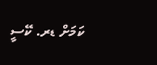ކަމަށް ޑރ. ކޭސީ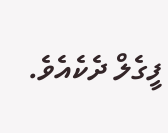ފީގެލް ދެކެއެވެ.